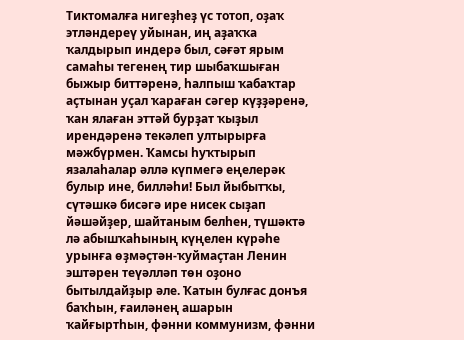Тиктомалға нигеҙһеҙ үс тотоп, оҙаҡ этләндереү уйынан, иң аҙаҡҡа ҡалдырып индерә был, сәғәт ярым самаһы тегенең тир шыбаҡшыған быжыр биттәренә, һалпыш ҡабаҡтар аҫтынан уҫал ҡараған сәгер күҙҙәренә, ҡан ялаған эттәй бурҙат ҡыҙыл ирендәренә текәлеп ултырырға мәжбүрмен. Ҡамсы һуҡтырып язалаһалар әллә күпмегә еңелерәк булыр ине, билләһи! Был йыбытҡы, сүтәшкә бисәгә ире нисек сыҙап йәшәйҙер, шайтаным белһен, түшәктә лә абышҡаһының күңелен күрәһе урынға өҙмәҫтән-ҡуймаҫтан Ленин эштәрен теүәлләп төн оҙоно бытылдайҙыр әле. Ҡатын булғас донъя баҡһын, ғаиләнең ашарын ҡайғыртһын, фәнни коммунизм, фәнни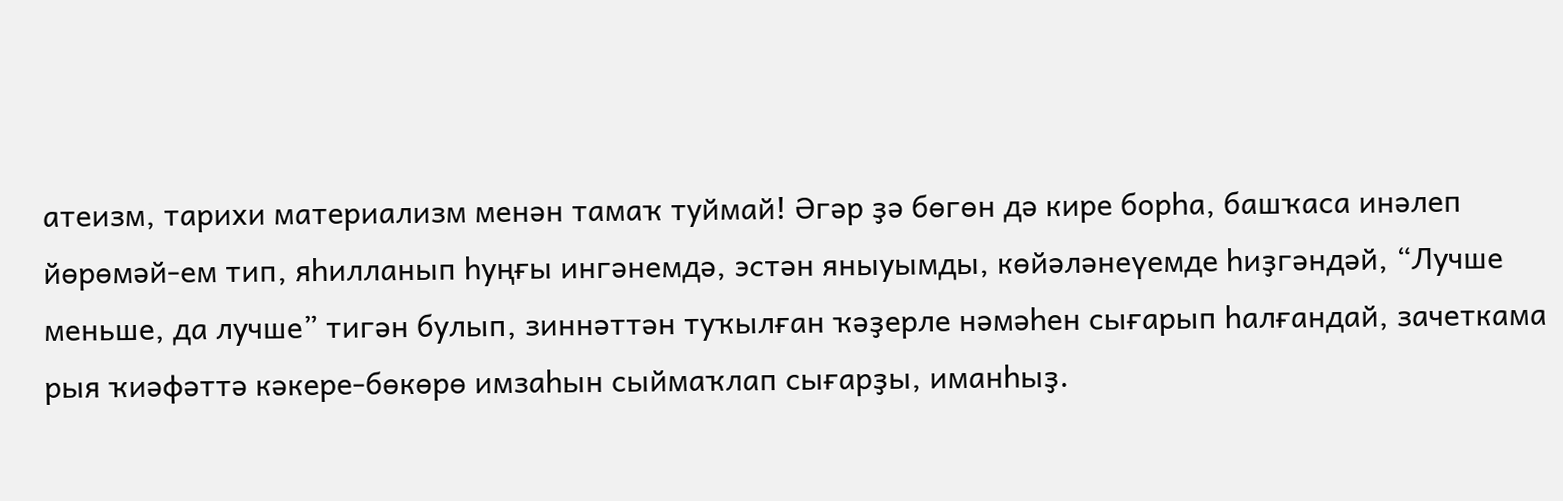атеизм, тарихи материализм менән тамаҡ туймай! Әгәр ҙә бөгөн дә кире борһа, башҡаса инәлеп йөрөмәй-ем тип, яһилланып һуңғы ингәнемдә, эстән яныуымды, көйәләнеүемде һиҙгәндәй, “Лучше меньше, да лучше” тигән булып, зиннәттән туҡылған ҡәҙерле нәмәһен сығарып һалғандай, зачеткама рыя ҡиәфәттә кәкере-бөкөрө имзаһын сыймаҡлап сығарҙы, иманһыҙ.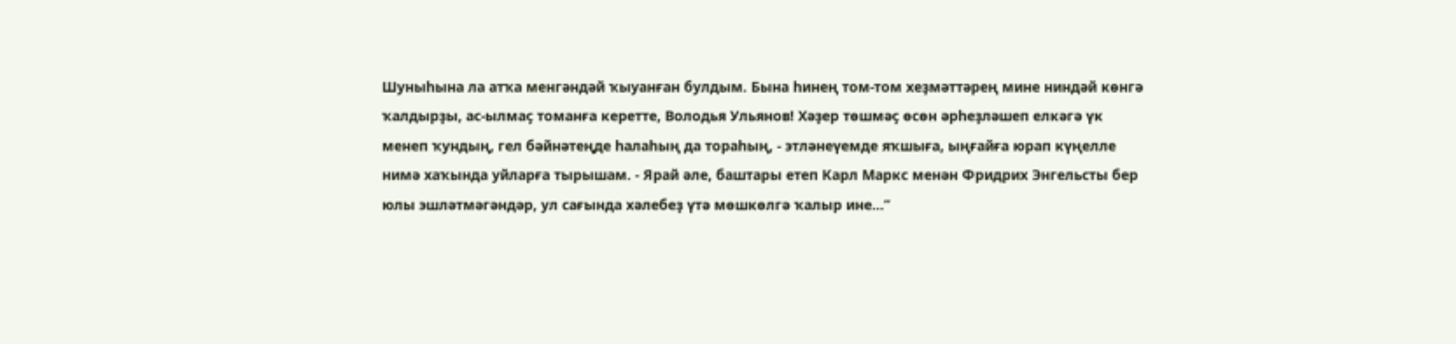Шуныһына ла атҡа менгәндәй ҡыуанған булдым. Бына һинең том-том хеҙмәттәрең мине ниндәй көнгә ҡалдырҙы, ас-ылмаҫ томанға керетте, Володья Ульянов! Хәҙер төшмәҫ өсөн әрһеҙләшеп елкәгә үк менеп ҡундың, гел бәйнәтеңде һалаһың да тораһың, - этләнеүемде яҡшыға, ыңғайға юрап күңелле нимә хаҡында уйларға тырышам. - Ярай әле, баштары етеп Карл Маркс менән Фридрих Энгельсты бер юлы эшләтмәгәндәр, ул сағында хәлебеҙ үтә мөшкөлгә ҡалыр ине...”